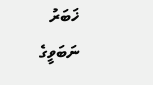ޚަބަރު
ނަބަވީގެ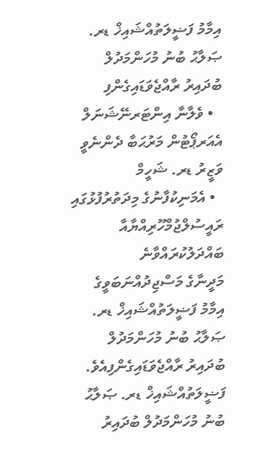އިމާމު ފަޟީލަތުއްޝައިޚް ޑރ. ޞަލާޙު ބުނު މުހަންމަދުލް ބުދައިރު ރާއްޖެވަޑައިގެންފި
  • ވެލާނާ އިންޓަރނޭޝަނަލް އެއަރޕޯޓުން މަރުޙަބާ ދެންނެވީ ވަޒީރު ޑރ. ޝަހީމް
  • އެމަނިކުފާނުގެ މިދަތުރުފުޅުގައި ރައީސުލްޖުމްހޫރިއްޔާއާ ބައްދަލުކުރައްވާނެ
މަދީނާގެ މަސްޖިދުއްނަބަވީގެ އިމާމު ފަޟީލަތުއްޝައިޚް ޑރ. ޞަލާޙު ބުނު މުހަންމަދުލް ބުދައިރު ރާއްޖެވަޑައިގެންފިއެވެ.
ފަޟީލަތުއްޝައިޚް ޑރ. ޞަލާޙު ބުނު މުހަންމަދުލް ބުދައިރު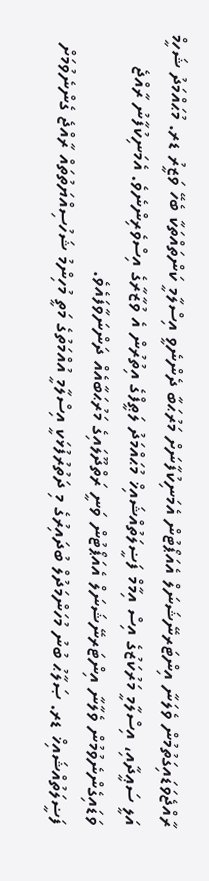ރާއްޖެވަޑައިގަތުމުން ވެލަނާ އިންޓަރނޭޝަނަލް އެއަޕޯޓުން އެމަނިކުފާނަށް މަރުޙަބާ ދެންނެވީ އިސްލާމީ ކަންތައްތަކާ ބެހޭ ވަޒީރު ޑރ. މުޙައްމަދު ޝަހީމް އަލީ ސަޢީދާއި، އިސްލާމީ މަރުކަޒުގެ އިސް އިމާމް ފަޟީލަތުއްޝައިޚް މުޙައްމަދު ލަޠީފްގެ އިތުރުން އެ ވުޒާރާގެ އިސްވެރިންނެވެ. އެމަނިކުފާނު ރާއްޖެ ވަޑައިގެންނެވުމުން ވެލާނާ އިންޓަރނޭޝަނަލް އެއަޕޯޓުން ވަނީ ރަތްދޫލައިގެ މަރުޙަބާއެއް ދަންނަވާފައެވެ.
ފަޟީލަތުއްޝައިޚް ޑރ. ޞަލާޙު ބުނު މުހަންމަދުލް ބުދައިރުގެ މި ދަތުރުފުޅަކީ އިސްލާމީ އުއްމަތުގެ މަތީ މުހިންމު ޝަހުސިއްޔަތުތައް ރާއްޖެ ގެންނެވުމަށް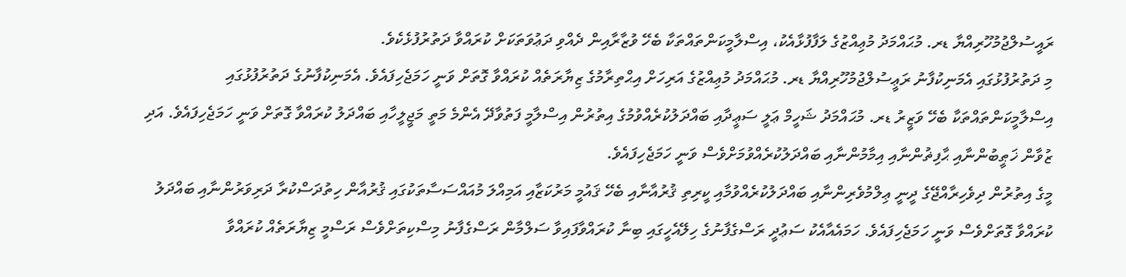ރައީސުލްޖުމުހޫރިއްޔާ ޑރ. މުޙައްމަދު މުޢިއްޒުގެ ލަފާފުޅާއެކު، އިސްލާމީކަންތައްތަކާ ބެހޭ ވުޒާރާއިން ދެއްވި ދަޢުވަތަކަށް ކުރައްވާ ދަތުރުފުޅެކެވެ.
މި ދަތުރުފުޅުގައި އެމަނިކުފާނު ރަޢީސުލްޖުމުހޫރިއްޔާ ޑރ. މުޙައްމަދު މުޢިއްޒުގެ އަރިހަށް އިޙްތިރާމުގެ ޒިޔާރަތެއް ކުރައްވާ ގޮތަށް ވަނީ ހަމަޖެހިފައެވެ. އެމަނިކުފާނުގެ ދަތުރުފުޅުގައި އިސްލާމީކަންތައްތަކާ ބެހޭ ވަޒީރު ޑރ. މުޙައްމަދު ޝަހީމް ޢަލީ ސަޢީދާއި ބައްދަލުކުރެއްވުމުގެ އިތުރުން އިސްލާމީ ފަތުވާދޭ އެންމެ މަތީ މަޖީލީހާއި ބައްދަލު ކުރައްވާ ގޮތަށް ވަނީ ހަމަޖެހިފައެވެ. އަދި ޒުވާން ޚަޠީބުންނާއި ޙާފިޡުންނާއި އިމާމުންނާއި ބައްދަލުކުރެއްވުމަށްވެސް ވަނީ ހަމަޖެހިފައެވެ.
މީގެ އިތުރުން ދިވެހިރާއްޖޭގެ ދީނީ ޢިލްމުވެރިންނާއި ބައްދަލުކުރެއްވުމާއި ކީރިތި ޤުރުއާނާއި ބެހޭ ޤައުމީ މަރުކަޒާއި އަމިއްލަ މުއައްސަސާތަކުގައި ޤުރުއާން ހިތުދަސްކުރާ ދަރިވަރުންނާއި ބައްދަލު ކުރައްވާ ގޮތަށްވެސް ވަނީ ހަމަޖެހިފައެވެ. ހަމައެއާއެކު ސަޢުދީ ރަސްގެފާނުގެ ހިލޭއެހީގައި ބިނާ ކުރައްވާފައިވާ ސަލްމާން ރަސްގެފާނު މިސްކިތަށްވެސް ރަސްމީ ޒިޔާރަތެއް ކުރައްވާ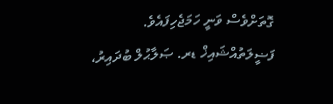ގޮތަށްވެސް ވަނީ ހަމަޖެހިފައެވެ.
ފަޟީލަތުއްޝައިޚް ޑރ. ޞަލާޙުލް ބުދައިރު،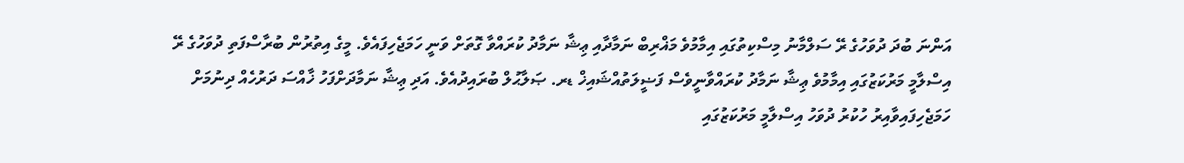އަންނަ ބުދަ ދުވަހުގެ ރޭ ސަލްމާނު މިސްކިތުގައި އިމާމުވެ މަޣްރިބް ނަމާދާއި ޢިޝާ ނަމާދު ކުރައްވާ ގޮތަށް ވަނީ ހަމަޖެހިފައެވެ. މީގެ އިތުރުން ބުރާސްފަތި ދުވަހުގެ ރޭ އިސްލާމީ މަރުކަޒުގައި އިމާމުވެ ޢިޝާ ނަމާދު ކުރައްވާނީވެސް ފަޟީލަތުއްޝައިޚް ޑރ. ޞަލާޙުލް ބުރައިދުއެވެ. އަދި ޢިޝާ ނަމާދަށްފަހު ޚާއްސަ ދަރުހެއް ދިނުމަށް ހަމަޖެހިފައިވާއިރު ހުކުރު ދުވަހު އިސްލާމީ މަރުކަޒުގައި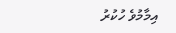އިމާމުވެ ހުކުރު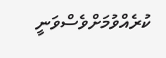ކުރެއްވުމަށްވެސްވަނީ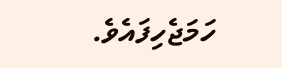ހަމަޖެހިފައެވެ.